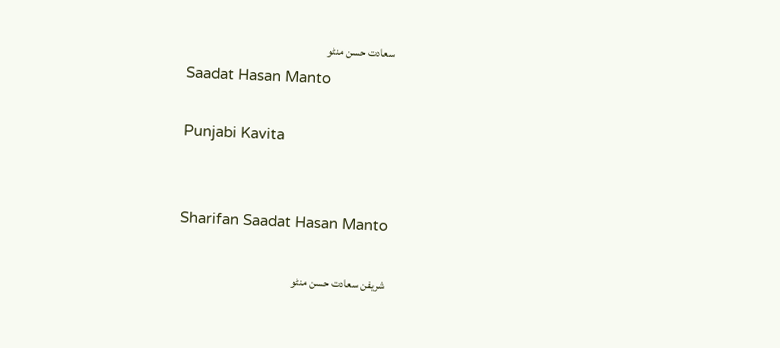سعادت حسن منٹو
Saadat Hasan Manto

Punjabi Kavita


Sharifan Saadat Hasan Manto

شریفن سعادت حسن منٹو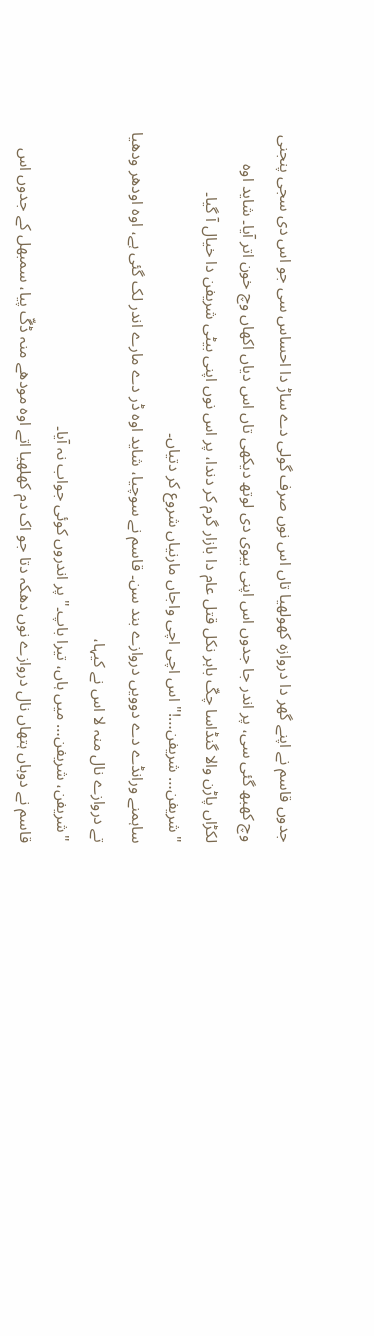جدوں قاسم نے اپنے گھر دا دروازہ کھولھیا تاں اس نوں صرف گولی دے ساڑ دا احساس سی جو اس دی سجی پنجنی وچ کھبھ گئی سی، پر اندر جا جدوں اس اپنی بیوی دی لوتھ دیکھی تاں اس دیاں اکھاں وچ خون اتر آیا۔ شاید اوہ لکڑاں پاڑن والا گنڈاسا چکّ باہر نکل قتل عام دا بازار گرم کر دندا، پر اس نوں اپنی بیٹی شریفن دا خیال آ گیا۔
"شریفن… شریفن…!" اس اچی اچی واجاں مارنیاں شروع کر دتیاں۔
ساہمنے ورانڈے دے دوویں دروازے بند سن۔ قاسم نے سوچیا، شاید اوہ ڈر دے مارے اندر لک گئی ہے، اوہ اودھر ودھیا تے دروازے نال منہ لا اس نے کیہا،
"شریفن، شریفن… میں ہاں، تیرا باپ۔" پر اندروں کوئی جواب نہ آیا۔
قاسم نے دوہاں ہتھاں نال دروازے نوں دھکہ دتا جو اک دم کھلھیا اتے اوہ مودھے منہ ڈگّ پیا، سمبھل کے جدوں اس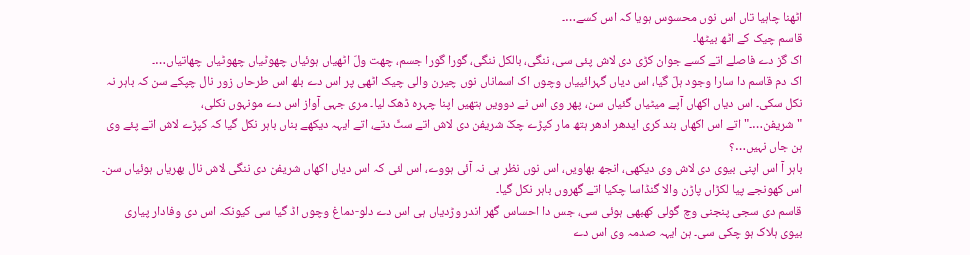اٹھنا چاہیا تاں اس نوں محسوس ہویا کہ اس کسے…۔
قاسم چیک کے اٹھ بیٹھا۔
اک گز دے فاصلے اتے کسے جوان کڑی دی لاش پئی سی، ننگی، بالکل ننگی، گورا گورا جسم، چھت ولّ اٹھیاں ہوئیاں چھوٹیاں چھوٹیاں چھاتیاں…۔
اک دم قاسم دا سارا وجود ہلّ گیا، اس دیاں گہرائییاں وچوں اک اسماناں نوں چیرن والی چیک اٹھی پر اس دے بلھ اس طرحاں زور نال چپکے سن کہ باہر نہ نکل سکی۔ اس دیاں اکھاں آپے میٹیاں گئیاں سن، پھر وی اس نے دوویں ہتھیں اپنا چہرہ ڈھک لیا۔ مری جہی آواز اس دے مونہوں نکلی،
"شریفن…۔" اتے اس اکھاں بند کری ایدھر ادھر ہتھ مار کپڑے چکّ شریفن دی لاش اتے سٹّ دتے، اتے ایہہ دیکھے بناں باہر نکل گیا کہ کپڑے لاش اتے پئے وی ہن جاں نہیں…؟
باہر آ اس اپنی بیوی دی لاش وی دیکھی، انجھ بھاویں، اس نوں نظر ہی نہ آئی ہووے، اس لئی کہ اس دیاں اکھاں شریفن دی ننگی لاش نال بھریاں ہوئیاں سن۔ اس کھونجے پیا لکڑاں پاڑن والا گنڈاسا چکیا اتے گھروں باہر نکل گیا۔
قاسم دی سجی پنجنی وچ گولی کھبھی ہوئی سی، جس دا احساس گھر اندر وڑدیاں ہی اس دے دلو-دماغ وچوں اڈ گیا سی کیونکہ اس دی وفادار پیاری بیوی ہلاک ہو چکی سی۔ ہن ایہہ صدمہ وی اس دے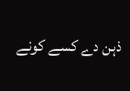ذہن دے کسے کونے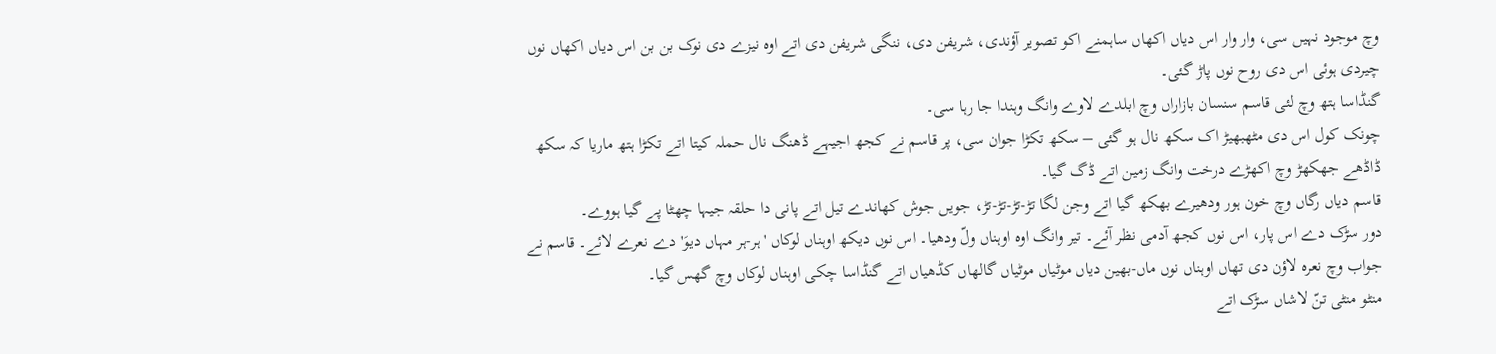وچ موجود نہیں سی، وار وار اس دیاں اکھاں ساہمنے اکو تصویر آؤندی، شریفن دی، ننگی شریفن دی اتے اوہ نیزے دی نوک بن بن اس دیاں اکھاں نوں چیردی ہوئی اس دی روح نوں پاڑ گئی۔
گنڈاسا ہتھ وچ لئی قاسم سنسان بازاراں وچ ابلدے لاوے وانگ وہندا جا رہا سی۔
چونک کول اس دی مٹھبھیڑ اک سکھ نال ہو گئی – سکھ تکڑا جوان سی، پر قاسم نے کجھ اجیہے ڈھنگ نال حملہ کیتا اتے تکڑا ہتھ ماریا کہ سکھ ڈاڈھے جھکھڑ وچ اکھڑے درخت وانگ زمین اتے ڈگ گیا۔
قاسم دیاں رگاں وچ خون ہور ودھیرے بھکھ گیا اتے وجن لگا تڑ-تڑ-تڑ-تڑ، جویں جوش کھاندے تیل اتے پانی دا حلقہ جیہا چھٹا پے گیا ہووے۔
دور سڑک دے اس پار، اس نوں کجھ آدمی نظر آئے۔ تیر وانگ اوہ اوہناں ولّ ودھیا۔ اس نوں دیکھ اوہناں لوکاں 'ہر-ہر مہاں دیوَ' دے نعرے لائے۔ قاسم نے جواب وچ نعرہ لاؤن دی تھاں اوہناں نوں ماں-بھین دیاں موٹیاں موٹیاں گالھاں کڈھیاں اتے گنڈاسا چکی اوہناں لوکاں وچ گھس گیا۔
منٹو منٹی تنّ لاشاں سڑک اتے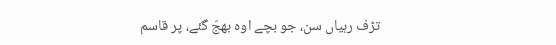تڑف رہیاں سن، جو بچے اوہ بھجّ گئے، پر قاسم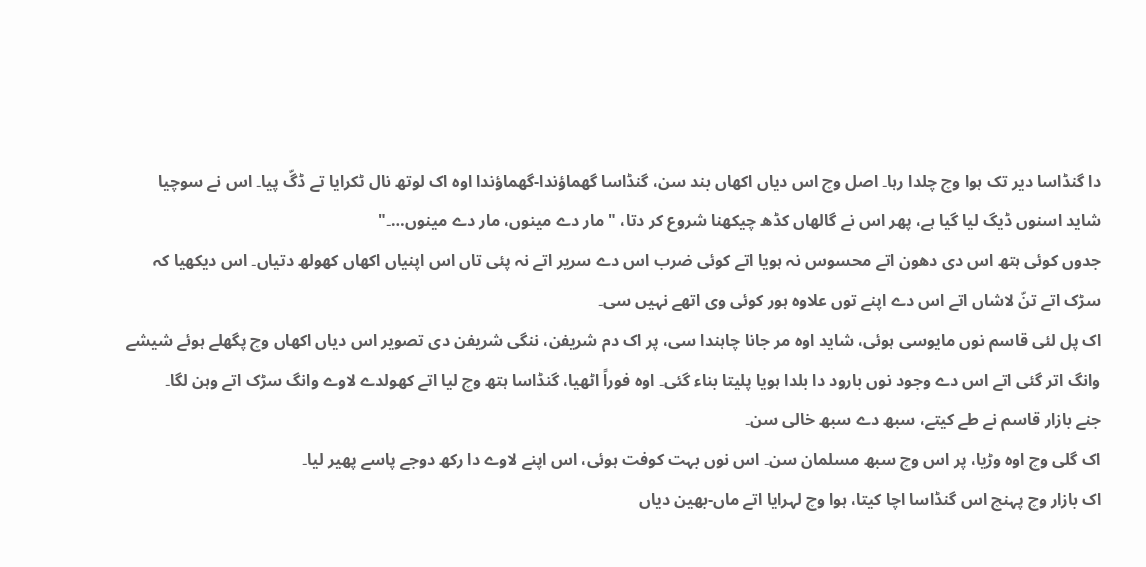دا گنڈاسا دیر تک ہوا وچ چلدا رہا۔ اصل وچ اس دیاں اکھاں بند سن، گنڈاسا گھماؤندا-گھماؤندا اوہ اک لوتھ نال ٹکرایا تے ڈگّ پیا۔ اس نے سوچیا شاید اسنوں ڈیگ لیا گیا ہے، پھر اس نے گالھاں کڈھ چیکھنا شروع کر دتا، "مار دے مینوں، مار دے مینوں…۔"
جدوں کوئی ہتھ اس دی دھون اتے محسوس نہ ہویا اتے کوئی ضرب اس دے سریر اتے نہ پئی تاں اس اپنیاں اکھاں کھولھ دتیاں۔ اس دیکھیا کہ سڑک اتے تنّ لاشاں اتے اس دے اپنے توں علاوہ ہور کوئی وی اتھے نہیں سی۔
اک پل لئی قاسم نوں مایوسی ہوئی، شاید اوہ مر جانا چاہندا سی، پر اک دم شریفن، ننگی شریفن دی تصویر اس دیاں اکھاں وچ پگھلے ہوئے شیشے وانگ اتر گئی اتے اس دے وجود نوں بارود دا بلدا ہویا پلیتا بناء گئی۔ اوہ فوراً اٹھیا، گنڈاسا ہتھ وچ لیا اتے کھولدے لاوے وانگ سڑک اتے وہن لگا۔
جنے بازار قاسم نے طے کیتے، سبھ دے سبھ خالی سن۔
اک گلی وچ اوہ وڑیا، پر اس وچ سبھ مسلمان سن۔ اس نوں بہت کوفت ہوئی، اس اپنے لاوے دا رکھ دوجے پاسے پھیر لیا۔
اک بازار وچ پہنچ اس گنڈاسا اچا کیتا، ہوا وچ لہرایا اتے ماں-بھین دیاں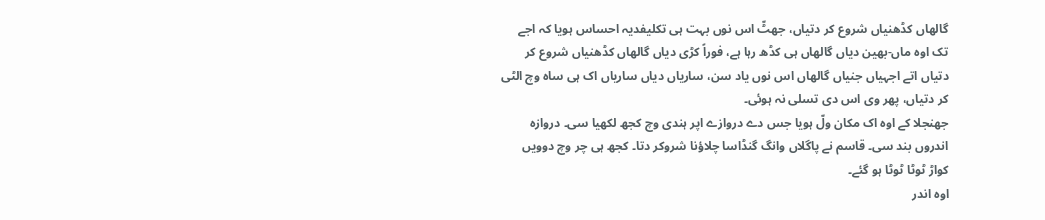گالھاں کڈھنیاں شروع کر دتیاں، جھٹّ اس نوں بہت ہی تکلیفدیہ احساس ہویا کہ اجے تک اوہ ماں-بھین دیاں گالھاں ہی کڈھ رہا ہے، فوراً کڑی دیاں گالھاں کڈھنیاں شروع کر دتیاں اتے اجہیاں جنیاں گالھاں اس نوں یاد سن، ساریاں دیاں ساریاں اک ہی ساہ وچ الٹی کر دتیاں، پھر وی اس دی تسلی نہ ہوئی۔
جھنجلا کے اوہ اک مکان ولّ ہویا جس دے دروازے اپر ہندی وچ کجھ لکھیا سی۔ دروازہ اندروں بند سی۔ قاسم نے پاگلاں وانگ گنڈاسا چلاؤنا شروکر دتا۔ کجھ ہی چر وچ دوویں کواڑ ٹوٹا ٹوٹا ہو گئے۔
اوہ اندر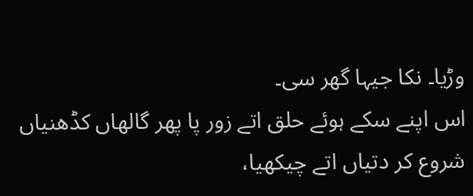وڑیا۔ نکا جیہا گھر سی۔
اس اپنے سکے ہوئے حلق اتے زور پا پھر گالھاں کڈھنیاں شروع کر دتیاں اتے چیکھیا،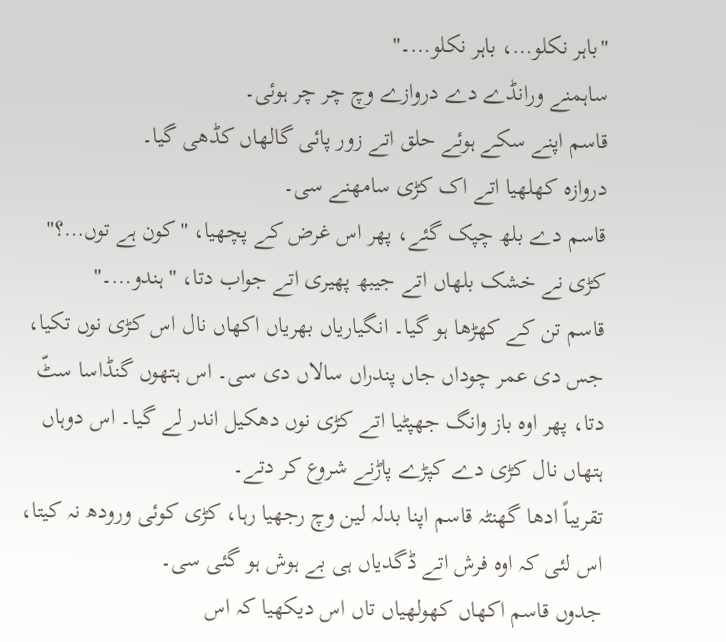"باہر نکلو…، باہر نکلو…۔"
ساہمنے ورانڈے دے دروازے وچ چر چر ہوئی۔
قاسم اپنے سکے ہوئے حلق اتے زور پائی گالھاں کڈھی گیا۔
دروازہ کھلھیا اتے اک کڑی سامھنے سی۔
قاسم دے بلھ چپک گئے، پھر اس غرض کے پچھیا، "کون ہے توں…؟"
کڑی نے خشک بلھاں اتے جیبھ پھیری اتے جواب دتا، "ہندو…۔"
قاسم تن کے کھڑھا ہو گیا۔ انگیاریاں بھریاں اکھاں نال اس کڑی نوں تکیا، جس دی عمر چوداں جاں پندراں سالاں دی سی۔ اس ہتھوں گنڈاسا سٹّ دتا، پھر اوہ باز وانگ جھپٹیا اتے کڑی نوں دھکیل اندر لے گیا۔ اس دوہاں ہتھاں نال کڑی دے کپڑے پاڑنے شروع کر دتے۔
تقریباً ادھا گھنٹہ قاسم اپنا بدلہ لین وچ رجھیا رہا، کڑی کوئی ورودھ نہ کیتا، اس لئی کہ اوہ فرش اتے ڈگدیاں ہی بے ہوش ہو گئی سی۔
جدوں قاسم اکھاں کھولھیاں تاں اس دیکھیا کہ اس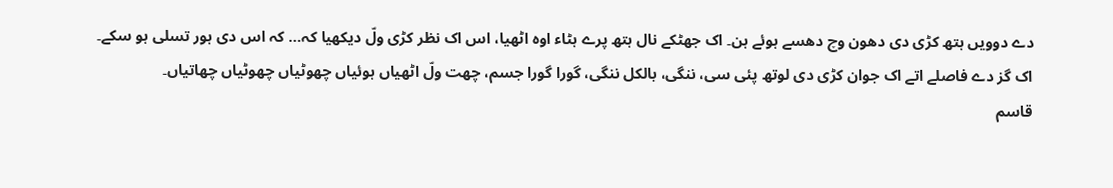دے دوویں ہتھ کڑی دی دھون وچ دھسے ہوئے ہن۔ اک جھٹکے نال ہتھ پرے ہٹاء اوہ اٹھیا، اس اک نظر کڑی ولّ دیکھیا کہ… کہ اس دی ہور تسلی ہو سکے۔
اک گز دے فاصلے اتے اک جوان کڑی دی لوتھ پئی سی، ننگی، بالکل ننگی، گورا گورا جسم، چھت ولّ اٹھیاں ہوئیاں چھوٹیاں چھوٹیاں چھاتیاں۔
قاسم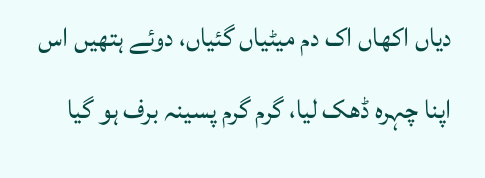دیاں اکھاں اک دم میٹیاں گئیاں، دوئے ہتھیں اس اپنا چہرہ ڈھک لیا، گرم گرم پسینہ برف ہو گیا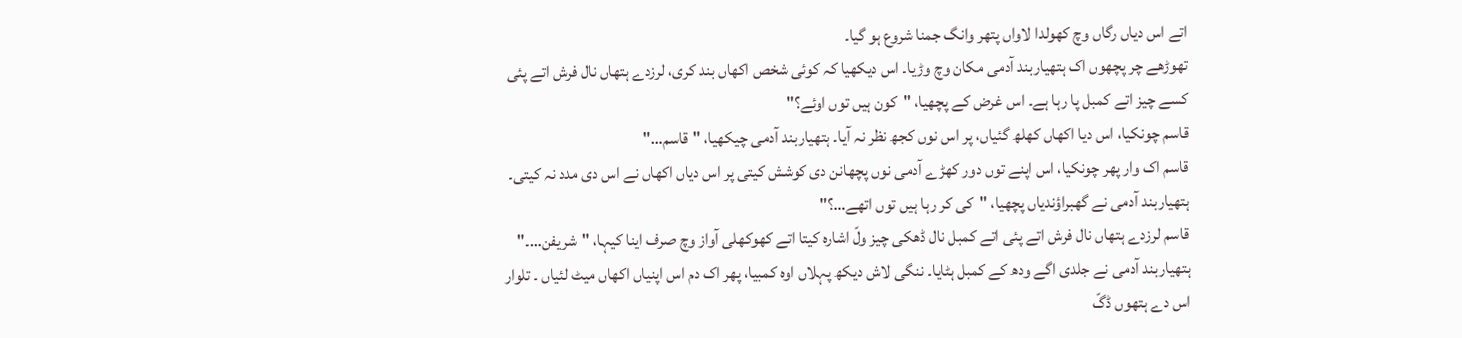اتے اس دیاں رگاں وچ کھولدا لاواں پتھر وانگ جمنا شروع ہو گیا۔
تھوڑھے چر پچھوں اک ہتھیاربند آدمی مکان وچ وڑیا۔ اس دیکھیا کہ کوئی شخص اکھاں بند کری، لرزدے ہتھاں نال فرش اتے پئی کسے چیز اتے کمبل پا رہا ہے۔ اس غرض کے پچھیا، "کون ہیں توں اوئے؟"
قاسم چونکیا، اس دیا اکھاں کھلھ گئیاں، پر اس نوں کجھ نظر نہ آیا۔ ہتھیاربند آدمی چیکھیا، "قاسم…"
قاسم اک وار پھر چونکیا، اس اپنے توں دور کھڑے آدمی نوں پچھانن دی کوشش کیتی پر اس دیاں اکھاں نے اس دی مدد نہ کیتی۔
ہتھیاربند آدمی نے گھبراؤندیاں پچھیا، "کی کر رہا ہیں توں اتھے…؟"
قاسم لرزدے ہتھاں نال فرش اتے پئی اتے کمبل نال ڈھکی چیز ولّ اشارہ کیتا اتے کھوکھلی آواز وچ صرف اینا کیہا، "شریفن…۔"
ہتھیاربند آدمی نے جلدی اگے ودھ کے کمبل ہٹایا۔ ننگی لاش دیکھ پہلاں اوہ کمبیا، پھر اک دم اس اپنیاں اکھاں میٹ لئیاں ۔ تلوار اس دے ہتھوں ڈگّ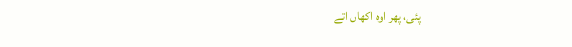پئی، پھر اوہ اکھاں اتے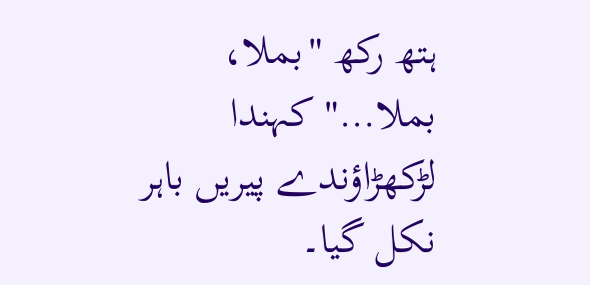ہتھ رکھ "بملا، بملا…" کہندا لڑکھڑاؤندے پیریں باہر نکل گیا۔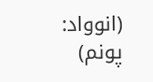(انوواد: پونم)